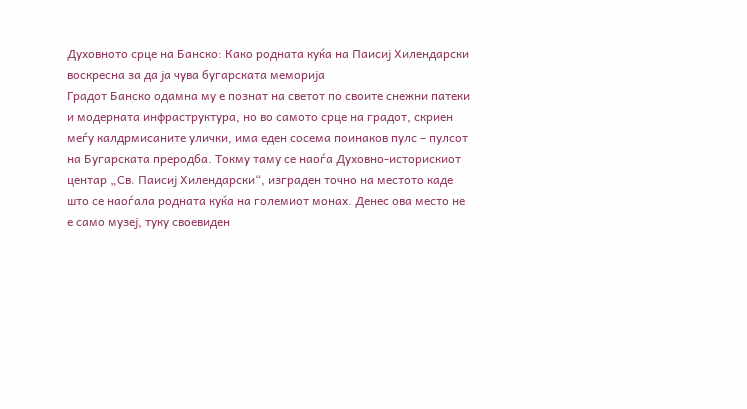Духовното срце на Банско: Како родната куќа на Паисиј Хилендарски воскресна за да ја чува бугарската меморија
Градот Банско одамна му е познат на светот по своите снежни патеки и модерната инфраструктура, но во самото срце на градот, скриен меѓу калдрмисаните улички, има еден сосема поинаков пулс – пулсот на Бугарската преродба. Токму таму се наоѓа Духовно-историскиот центар „Св. Паисиј Хилендарски“, изграден точно на местото каде што се наоѓала родната куќа на големиот монах. Денес ова место не е само музеј, туку своевиден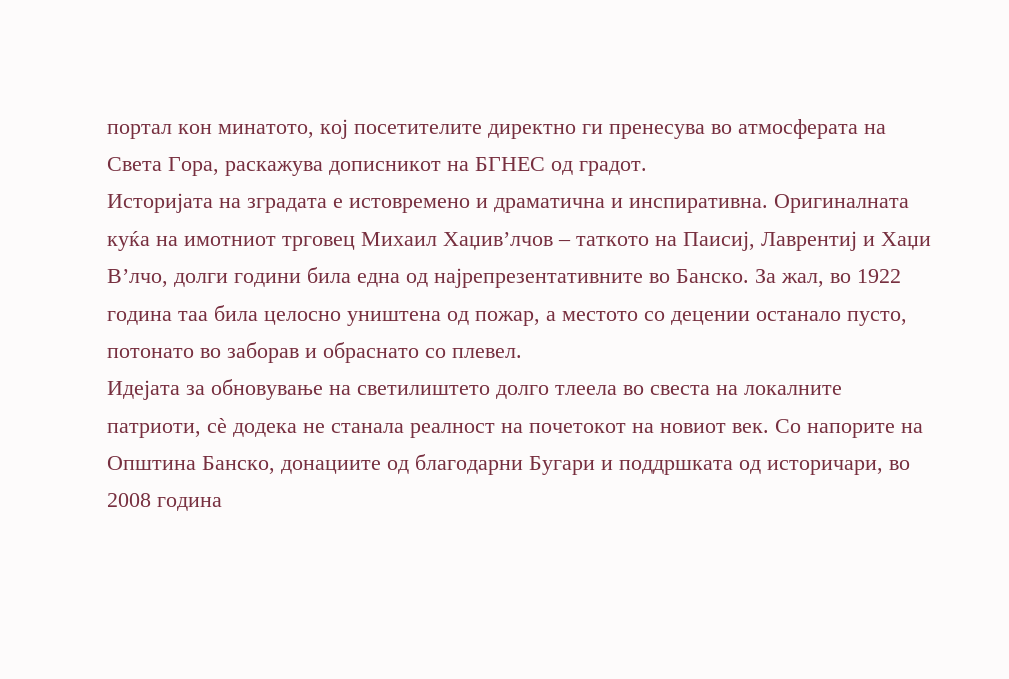портал кон минатото, кој посетителите директно ги пренесува во атмосферата на Света Гора, раскажува дописникот на БГНЕС од градот.
Историјата на зградата е истовремено и драматична и инспиративна. Оригиналната куќа на имотниот трговец Михаил Хаџив’лчов – таткото на Паисиј, Лаврентиј и Хаџи В’лчо, долги години била една од најрепрезентативните во Банско. За жал, во 1922 година таа била целосно уништена од пожар, а местото со децении останало пусто, потонато во заборав и обраснато со плевел.
Идејата за обновување на светилиштето долго тлеела во свеста на локалните патриоти, сè додека не станала реалност на почетокот на новиот век. Со напорите на Општина Банско, донациите од благодарни Бугари и поддршката од историчари, во 2008 година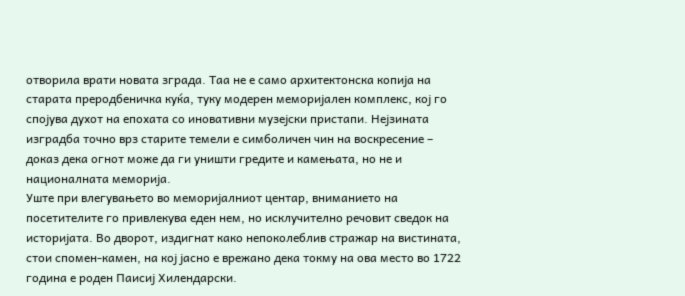отворила врати новата зграда. Таа не е само архитектонска копија на старата преродбеничка куќа, туку модерен меморијален комплекс, кој го спојува духот на епохата со иновативни музејски пристапи. Нејзината изградба точно врз старите темели е симболичен чин на воскресение – доказ дека огнот може да ги уништи гредите и камењата, но не и националната меморија.
Уште при влегувањето во меморијалниот центар, вниманието на посетителите го привлекува еден нем, но исклучително речовит сведок на историјата. Во дворот, издигнат како непоколеблив стражар на вистината, стои спомен-камен, на кој јасно е врежано дека токму на ова место во 1722 година е роден Паисиј Хилендарски.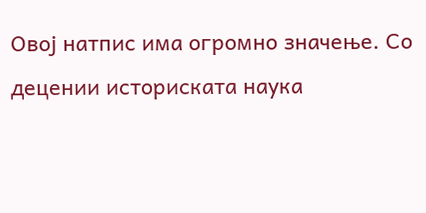Овој натпис има огромно значење. Со децении историската наука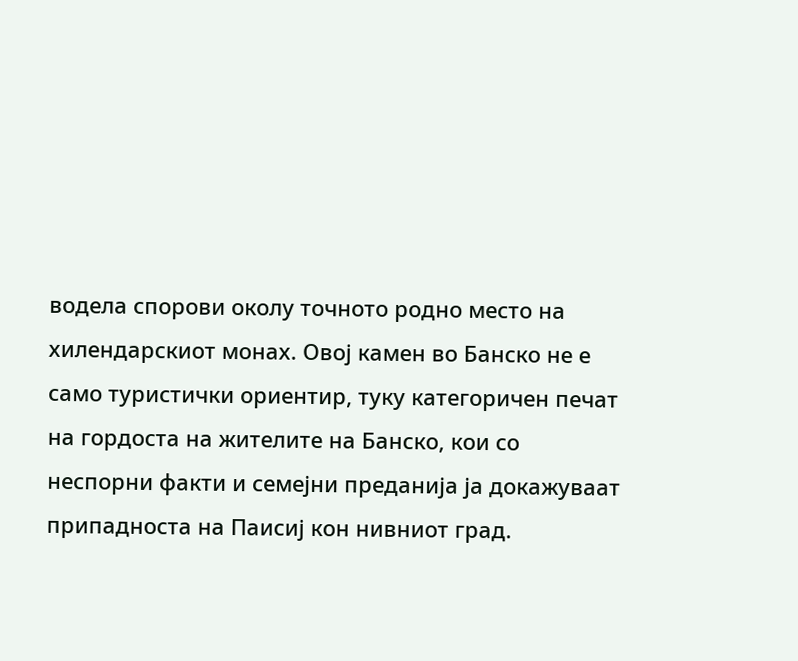водела спорови околу точното родно место на хилендарскиот монах. Овој камен во Банско не е само туристички ориентир, туку категоричен печат на гордоста на жителите на Банско, кои со неспорни факти и семејни преданија ја докажуваат припадноста на Паисиј кон нивниот град.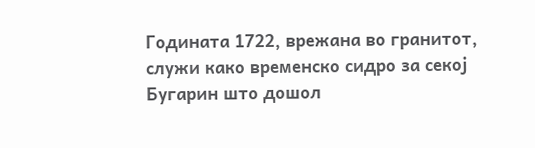Годината 1722, врежана во гранитот, служи како временско сидро за секој Бугарин што дошол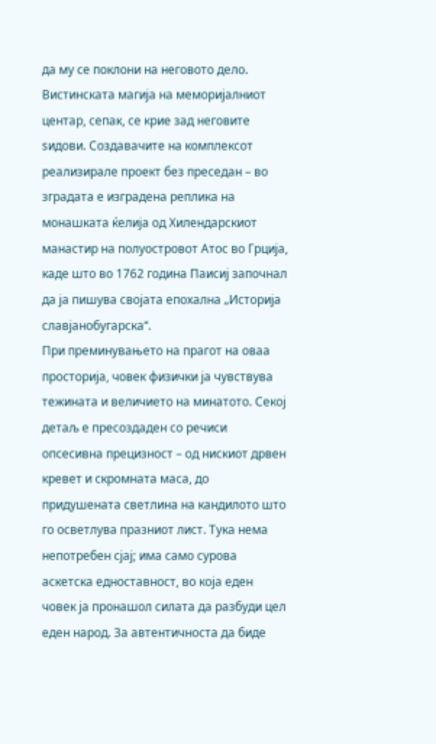да му се поклони на неговото дело.
Вистинската магија на меморијалниот центар, сепак, се крие зад неговите ѕидови. Создавачите на комплексот реализирале проект без преседан – во зградата е изградена реплика на монашката ќелија од Хилендарскиот манастир на полуостровот Атос во Грција, каде што во 1762 година Паисиј започнал да ја пишува својата епохална „Историја славјанобугарска“.
При преминувањето на прагот на оваа просторија, човек физички ја чувствува тежината и величието на минатото. Секој детаљ е пресоздаден со речиси опсесивна прецизност – од нискиот дрвен кревет и скромната маса, до придушената светлина на кандилото што го осветлува празниот лист. Тука нема непотребен сјај; има само сурова аскетска едноставност, во која еден човек ја пронашол силата да разбуди цел еден народ. За автентичноста да биде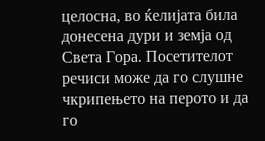целосна, во ќелијата била донесена дури и земја од Света Гора. Посетителот речиси може да го слушне чкрипењето на перото и да го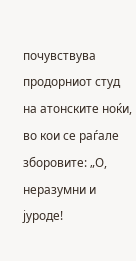почувствува продорниот студ на атонските ноќи, во кои се раѓале зборовите: „О, неразумни и јуроде!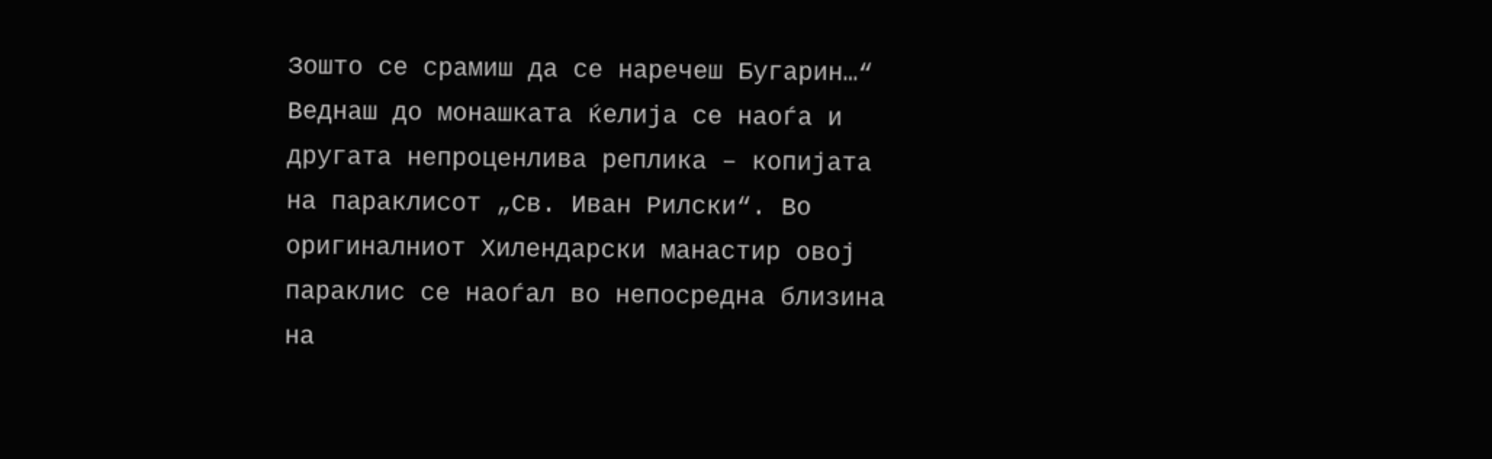Зошто се срамиш да се наречеш Бугарин…“
Веднаш до монашката ќелија се наоѓа и другата непроценлива реплика – копијата на параклисот „Св. Иван Рилски“. Во оригиналниот Хилендарски манастир овој параклис се наоѓал во непосредна близина на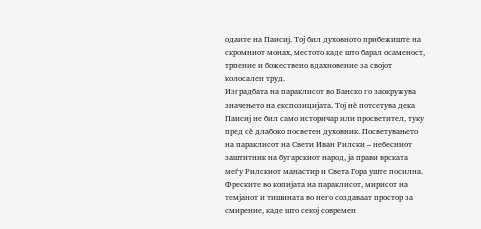одаите на Паисиј. Тој бил духовното прибежиште на скромниот монах, местото каде што барал осаменост, трпение и божествено вдахновение за својот колосален труд.
Изградбата на параклисот во Банско го заокружува значењето на експозицијата. Тој нè потсетува дека Паисиј не бил само историчар или просветител, туку пред сè длабоко посветен духовник. Посветувањето на параклисот на Свети Иван Рилски – небесниот заштитник на бугарскиот народ, ја прави врската меѓу Рилскиот манастир и Света Гора уште посилна. Фреските во копијата на параклисот, мирисот на темјанот и тишината во него создаваат простор за смирение, каде што секој современ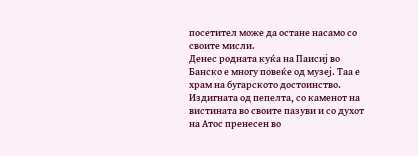посетител може да остане насамо со своите мисли.
Денес родната куќа на Паисиј во Банско е многу повеќе од музеј. Таа е храм на бугарското достоинство. Издигната од пепелта, со каменот на вистината во своите пазуви и со духот на Атос пренесен во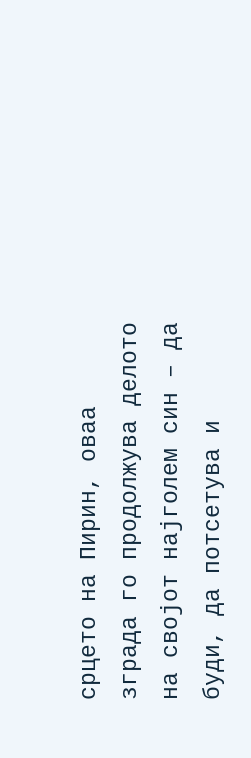срцето на Пирин, оваа зграда го продолжува делото на својот најголем син – да буди, да потсетува и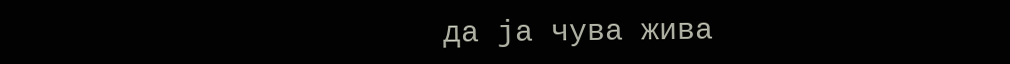да ја чува жива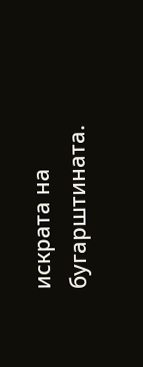искрата на бугарштината.